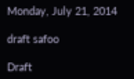Monday, July 21, 2014

draft safoo

Draft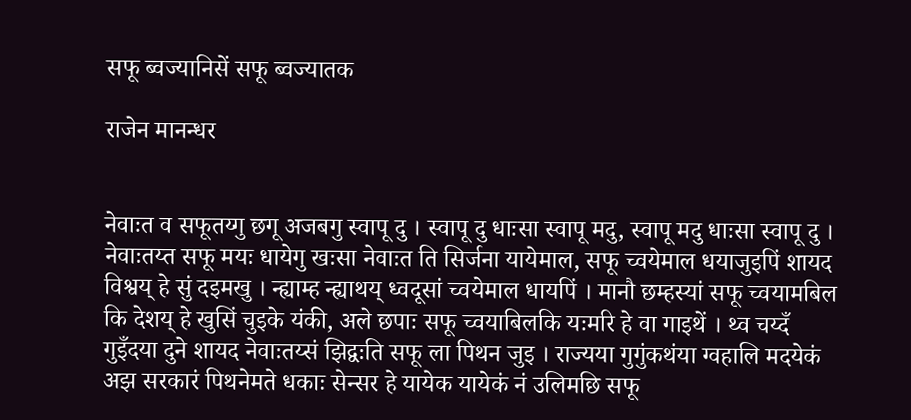सफू ब्वज्यानिसें सफू ब्वज्यातक

राजेन मानन्धर


नेवाःत व सफूतय्गु छगू अजबगु स्वापू दु । स्वापू दु धाःसा स्वापू मदु, स्वापू मदु धाःसा स्वापू दु । नेवाःतय्त सफू मयः धायेगु खःसा नेवाःत ति सिर्जना यायेमाल, सफू च्वयेमाल धयाजुइपिं शायद विश्वय् हे सुं दइमखु । न्ह्याम्ह न्ह्याथय् ध्वदूसां च्वयेमाल धायपिं । मानौ छम्हस्यां सफू च्वयामबिल कि देशय् हे खुसिं चुइके यंकी, अले छपाः सफू च्वयाबिलकि यःमरि हे वा गाइथें । थ्व चय्दँ गुइँदया दुने शायद नेवाःतय्सं झिद्वःति सफू ला पिथन जुइ । राज्यया गुगुंकथंया ग्वहालि मदयेकं अझ सरकारं पिथनेमते धकाः सेन्सर हे यायेक यायेकं नं उलिमछि सफू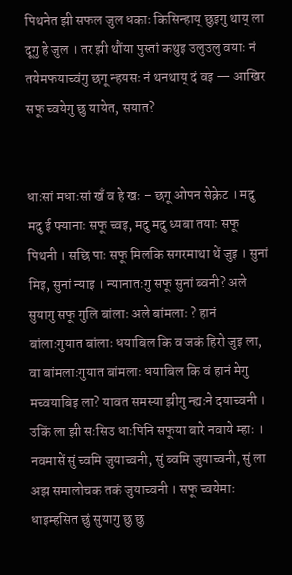पिथनेत झी सफल जुल धकाः किसिन्हाय् छुइगु थाय् ला दूगु हे जुल । तर झी थौंया पुस्तां कथुइ उलुउलु वयाः नं तयेमफयाच्वंगु छगू न्हयसः नं थनथाय् दं वइ — आखिर सफू च्वयेगु छु यायेत, सयात?


धाःसां मधाःसां खँ व हे खः – छगू ओपन सेक्रेट । मदु मदु ई फ्यानाः सफू च्वइ, मदु मदु ध्यबा तयाः सफू पिथनी । सछि पाः सफू मिलकि सगरमाथा थें जुइ । सुनां मिइ, सुनां न्याइ । न्यानातःगु सफू सुनां ब्वनी? अले सुयागु सफू गुलि बांलाः अले बांमलाः ? हानं बांलाःगुयात बांलाः धयाबिल कि व जकं हिरो जुइ ला, वा बांमलाःगुयात बांमलाः धयाबिल कि वं हानं मेगु मच्वयाबिइ ला? यावत समस्या झीगु न्ह्यःने दयाच्वनी । उकिं ला झी सःसिउ धाःपिनि सफूया बारे नवाये म्हाः । नवमासें सुं च्वमि जुयाच्वनी, सुं ब्वमि जुयाच्वनी, सुं ला अझ समालोचक तकं जुयाच्वनी । सफू च्वयेमाः धाइम्हसित छुं सुयागु छु छु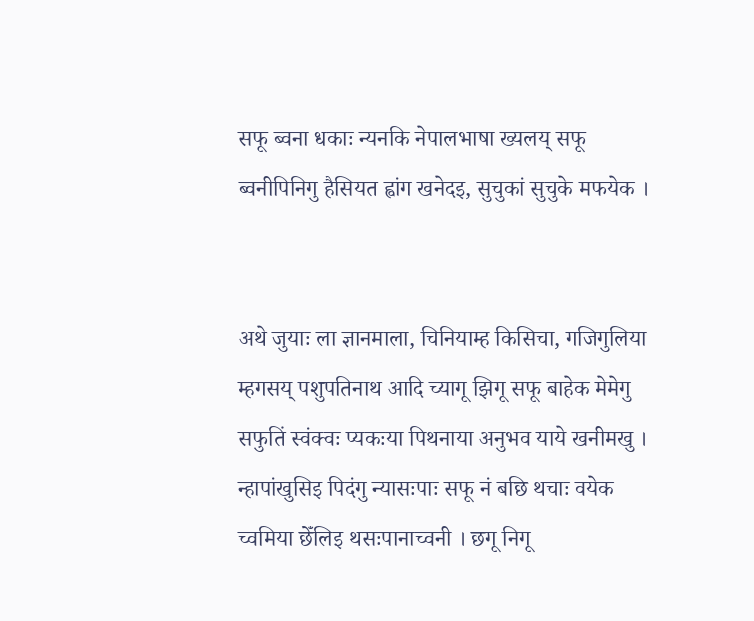सफू ब्वना धकाः न्यनकि नेपालभाषा ख्यलय् सफू ब्वनीपिनिगु हैसियत ह्वांग खनेदइ, सुचुकां सुचुके मफयेक ।


अथे जुयाः ला ज्ञानमाला, चिनियाम्ह किसिचा, गजिगुलिया म्हगसय् पशुपतिनाथ आदि च्यागू झिगू सफू बाहेक मेमेगु सफुतिं स्वंक्वः प्यकःया पिथनाया अनुभव याये खनीमखु । न्हापांखुसिइ पिदंगु न्यासःपाः सफू नं बछि थचाः वयेक च्वमिया छेँलिइ थसःपानाच्वनी । छगू निगू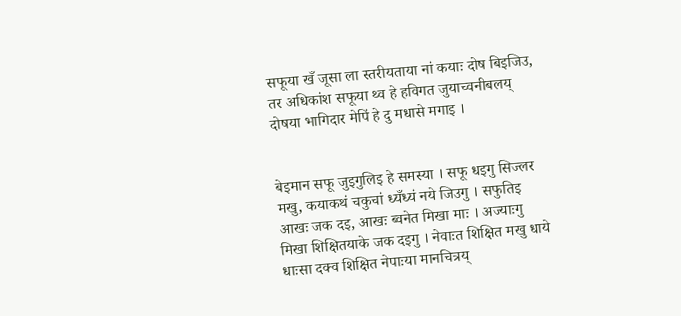सफूया खँ जूसा ला स्तरीयताया नां कयाः दोष बिइजिउ, तर अधिकांश सफूया थ्व हे हविगत जुयाच्वनीबलय् दोषया भागिदार मेपिं हे दु मधासे मगाइ ।


बेइमान सफू जुइगुलिइ हे समस्या । सफू धइगु सिज्लर मखु, कयाकथं चकुचां ध्यँध्यं नये जिउगु । सफुतिइ आखः जक दइ, आखः ब्वनेत मिखा माः । अज्याःगु मिखा शिक्षितयाके जक दइगु । नेवाःत शिक्षित मखु धाये धाःसा दक्व शिक्षित नेपाःया मानचित्रय्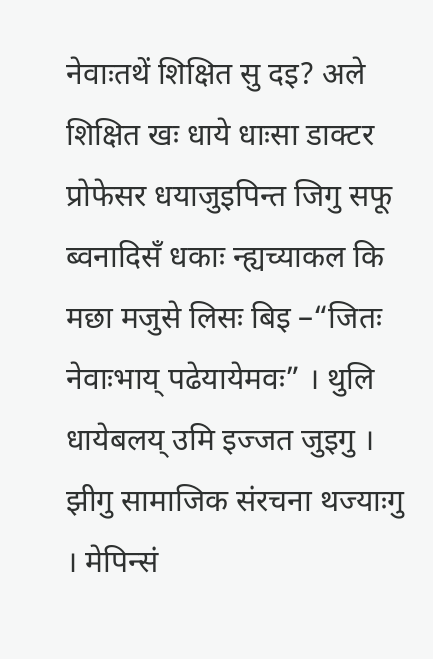नेवाःतथें शिक्षित सु दइ? अले शिक्षित खः धाये धाःसा डाक्टर प्रोफेसर धयाजुइपिन्त जिगु सफू ब्वनादिसँ धकाः न्ह्यच्याकल कि मछा मजुसे लिसः बिइ –“जितः नेवाःभाय् पढेयायेमवः” । थुलि धायेबलय् उमि इज्जत जुइगु । झीगु सामाजिक संरचना थज्याःगु । मेपिन्सं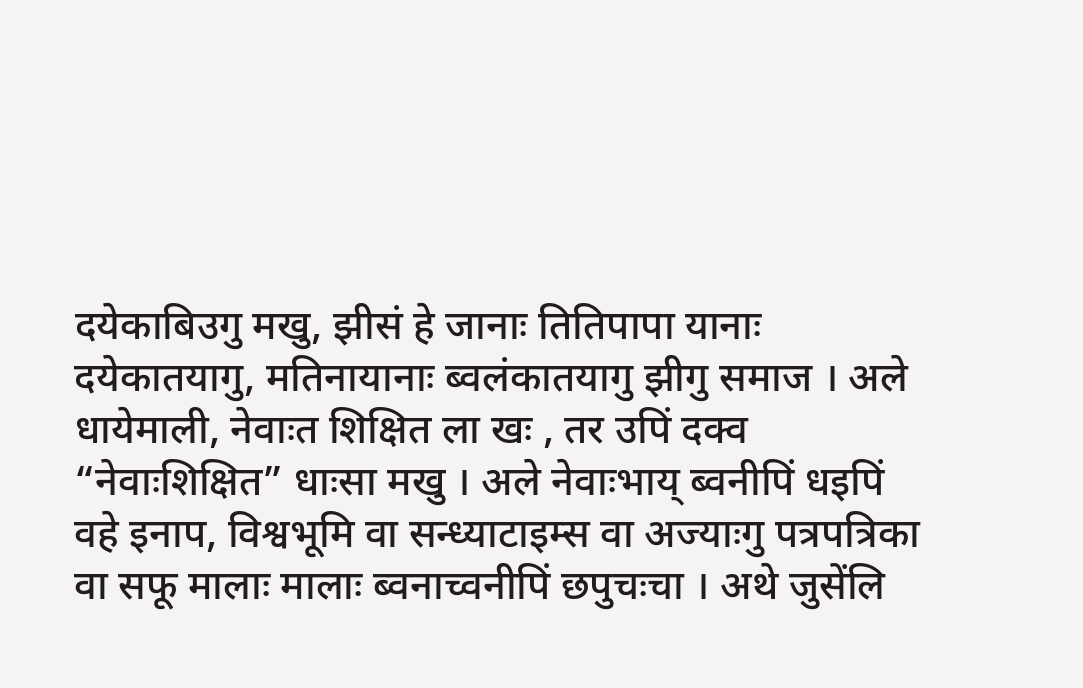दयेकाबिउगु मखु, झीसं हे जानाः तितिपापा यानाः दयेकातयागु, मतिनायानाः ब्वलंकातयागु झीगु समाज । अले धायेमाली, नेवाःत शिक्षित ला खः , तर उपिं दक्व “नेवाःशिक्षित” धाःसा मखु । अले नेवाःभाय् ब्वनीपिं धइपिं वहे इनाप, विश्वभूमि वा सन्ध्याटाइम्स वा अज्याःगु पत्रपत्रिका वा सफू मालाः मालाः ब्वनाच्वनीपिं छपुचःचा । अथे जुसेंलि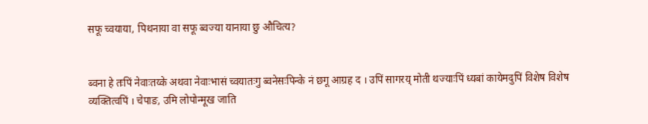सफू च्वयाया, पिथनाया वा सफू ब्वज्या यानाया छु औचित्य?


ब्वना हे तःपिं नेवाःतय्के अथवा नेवाःभासं च्वयातःगु ब्वनेसःपिन्के नं छगू आग्रह द । उपिं सागरय् मोती थज्याःपिं ध्यबां कायेमदुपिं विशेष विशेष व्यक्तित्वपिं । चेपाङ, उमि लोपोन्मूख जाति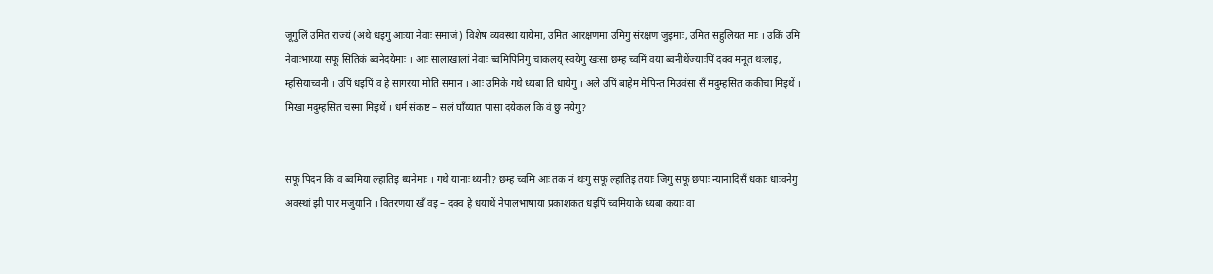जूगुलिं उमित राज्यं (अथे धइगु आःया नेवाः समाजं) विशेष व्यवस्था यायेमा, उमित आरक्षणमा उमिगु संरक्षण जुइमाः, उमित सहुलियत माः । उकिं उमि नेवाःभाय्या सफू सितिकं ब्वनेदयेमाः । आः सालाखालां नेवाः च्वमिपिनिगु चाकलय् स्वयेगु खःसा छम्ह च्वमिं वया ब्वनीथेंज्याःपिं दक्व मनूत थःलाइ, म्हसियाच्वनी । उपिं धइपिं व हे सागरया मोति समान । आः उमिके गथे ध्यबा ति धायेगु । अले उपिं बाहेम मेपिन्त मिउवंसा सँ मदुम्हसित ककीचा मिइथें । मिखा मदुम्हसित चस्मा मिइथें । धर्म संकष्ट – सलं घाँय्यात पासा दयेकल कि वं छु नयेगु?


सफू पिदन कि व ब्वमिया ल्हातिइ थ्यनेमाः । गथे यानाः थ्यनी? छम्ह च्वमि आः तक नं थःगु सफू ल्हातिइ तयाः जिगु सफू छपाः न्यानादिसँ धकाः धाःवनेगु अवस्थां झी पार मजुयानि । वितरणया खँ वइ – दक्व हे धयाथें नेपालभाषाया प्रकाशकत धइपिं च्वमियाके ध्यबा कयाः वा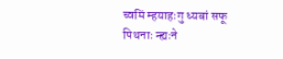च्वमिं म्हयाहःगु ध्यबां सफू पिथनाः न्ह्यःने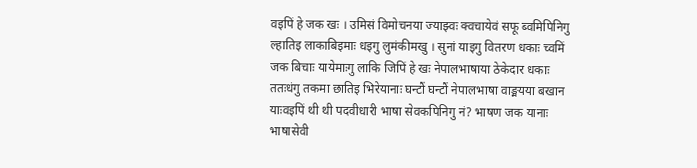वइपिं हे जक खः । उमिसं विमोचनया ज्याझ्वः क्वचायेवं सफू ब्वमिपिनिगु ल्हातिइ लाकाबिइमाः धइगु लुमंकीमखु । सुनां याइगु वितरण धकाः च्वमिं जक बिचाः यायेमाःगु लाकि जिपिं हे खः नेपालभाषाया ठेकेदार धकाः ततःधंगु तकमा छातिइ भिरेयानाः घन्टौं घन्टौं नेपालभाषा वाङ्मयया बखान याःवइपिं थी थी पदवीधारी भाषा सेवकपिनिगु नं? भाषण जक यानाः भाषासेवी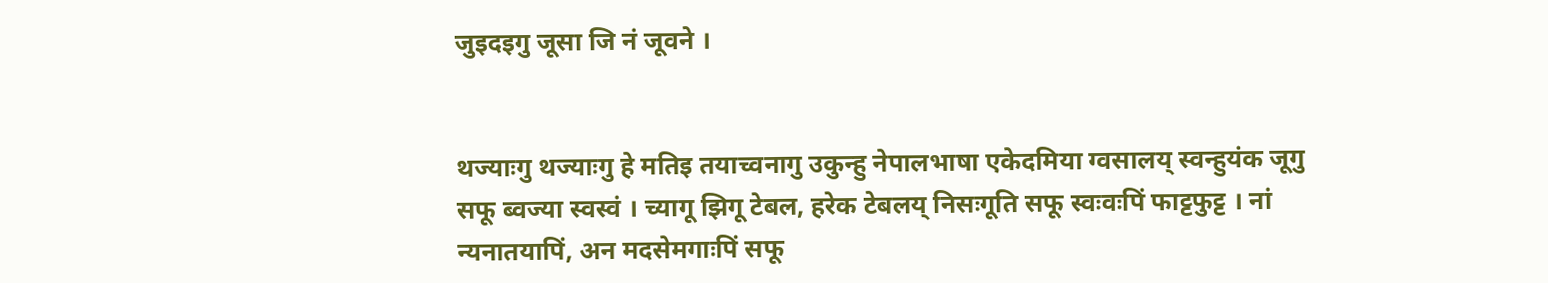जुइदइगु जूसा जि नं जूवने ।


थज्याःगु थज्याःगु हे मतिइ तयाच्वनागु उकुन्हु नेपालभाषा एकेदमिया ग्वसालय् स्वन्हुयंक जूगु सफू ब्वज्या स्वस्वं । च्यागू झिगू टेबल, हरेक टेबलय् निसःगूति सफू स्वःवःपिं फाट्टफुट्ट । नां न्यनातयापिं, अन मदसेमगाःपिं सफू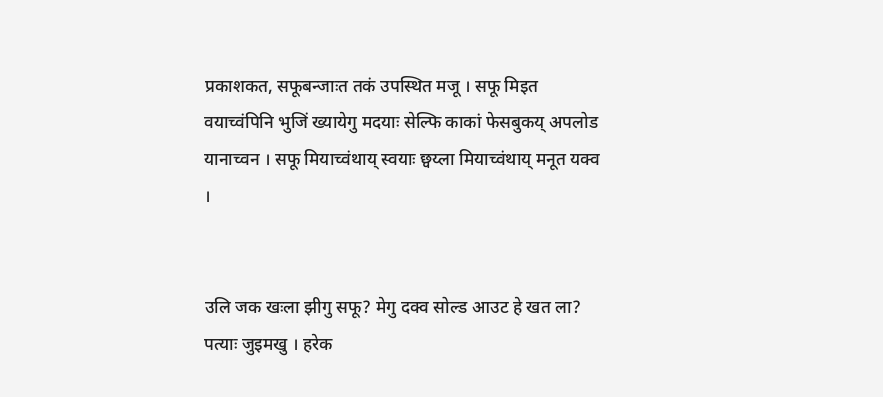प्रकाशकत, सफूबन्जाःत तकं उपस्थित मजू । सफू मिइत वयाच्वंपिनि भुजिं ख्यायेगु मदयाः सेल्फि काकां फेसबुकय् अपलोड यानाच्वन । सफू मियाच्वंथाय् स्वयाः छ्वय्ला मियाच्वंथाय् मनूत यक्व ।


उलि जक खःला झीगु सफू? मेगु दक्व सोल्ड आउट हे खत ला? पत्याः जुइमखु । हरेक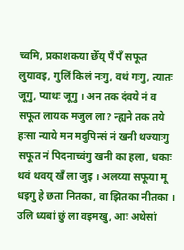च्वमि, प्रकाशकया छेँय् पँ पँ सफूत लुयावइ, गुलिं किलं नःगु, वथं गःगु, त्यातः जूगु, प्याथः जूगु । अन तक दंवये नं व सफूत लायक मजुल ला? न्ह्यने तक तये हःसा न्याये मन मदुपिन्सं नं खनी थज्याःगु सफूत नं पिदनाच्वंगु खनी का हला, धकाः थवं थवय् खँ ला जुइ । अलय्या सफूया मू धइगु हे छता नितका, वा झितका नीतका । उलि ध्यबां छुं ला वइमखु, आः अथेसां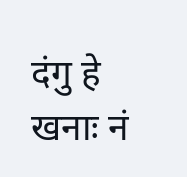दंगु हे खनाः नं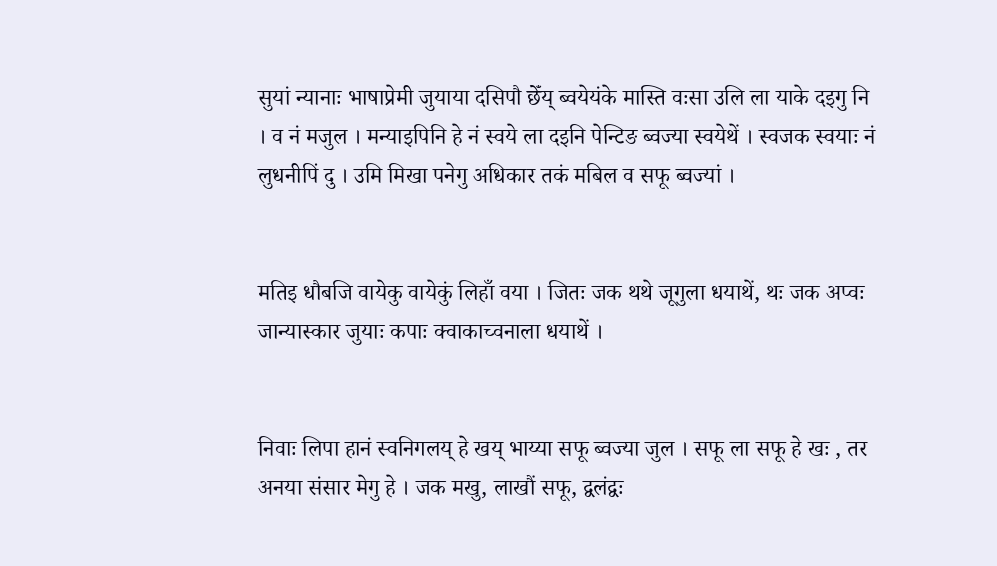सुयां न्यानाः भाषाप्रेमी जुयाया दसिपौ छेँय् ब्वयेयंके मास्ति वःसा उलि ला याके दइगु नि । व नं मजुल । मन्याइपिनि हे नं स्वये ला दइनि पेन्टिङ ब्वज्या स्वयेथें । स्वजक स्वयाः नं लुधनीपिं दु । उमि मिखा पनेगु अधिकार तकं मबिल व सफू ब्वज्यां ।


मतिइ धौबजि वायेकु वायेकुं लिहाँ वया । जितः जक थथे जूगुला धयाथें, थः जक अप्वः जान्यास्कार जुयाः कपाः क्वाकाच्वनाला धयाथें ।


निवाः लिपा हानं स्वनिगलय् हे खय् भाय्या सफू ब्वज्या जुल । सफू ला सफू हे खः , तर अनया संसार मेगु हे । जक मखु, लाखौं सफू, द्वलंद्वः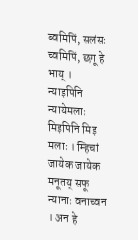ब्वमिपिं, सलंसः च्वमिपिं, छगू हे भाय् । न्याइपिनि न्यायेमलाः मिइपिनि मिइ मलाः । म्हिचां जायेक जायेक मनूतय् सफू न्यानाः वनाच्वन । अन हे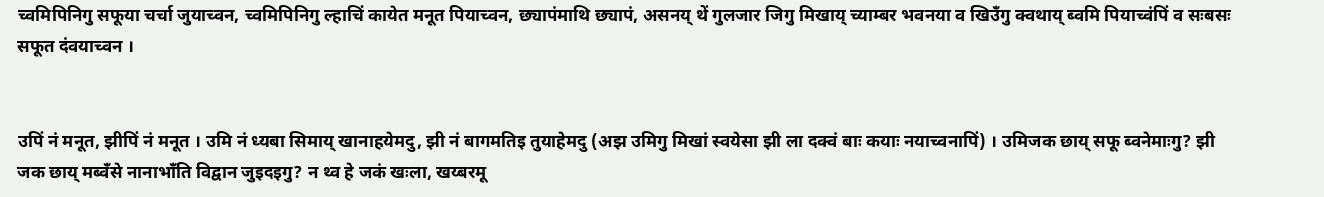च्वमिपिनिगु सफूया चर्चा जुयाच्वन, च्वमिपिनिगु ल्हाचिं कायेत मनूत पियाच्वन, छ्यापंमाथि छ्यापं, असनय् थें गुलजार जिगु मिखाय् च्याम्बर भवनया व खिउँगु क्वथाय् ब्वमि पियाच्वंपिं व सःबसः सफूत दंवयाच्वन ।


उपिं नं मनूत, झीपिं नं मनूत । उमि नं ध्यबा सिमाय् खानाहयेमदु, झी नं बागमतिइ तुयाहेमदु (अझ उमिगु मिखां स्वयेसा झी ला दक्वं बाः कयाः नयाच्वनापिं) । उमिजक छाय् सफू ब्वनेमाःगु? झी जक छाय् मब्वँसे नानाभाँति विद्वान जुइदइगु? न थ्व हे जकं खःला, खय्बरमू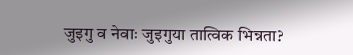जुइगु व नेवाः जुइगुया तात्विक भिन्नता?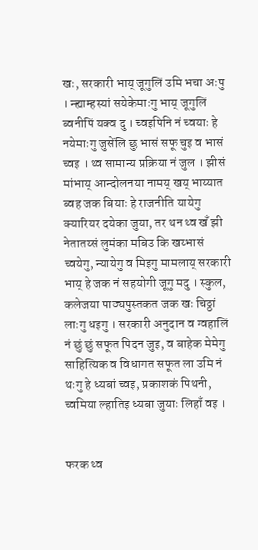खः, सरकारी भाय् जूगुलिं उमि भचा अःपु । न्ह्याम्हस्यां सयेकेमाःगु भाय् जूगुलिं ब्वनीपिं यक्व दु । च्वइपिनि नं च्वयाः हे नयेमाःगु जुसेंलि छु भासं सफू चुइ व भासं च्वइ । थ्व सामान्य प्रक्रिया नं जुल । झीसं मांभाय् आन्दोलनया नामय् खय् भाय्यात ब्वह जक बियाः हे राजनीति यायेगु क्यारियर दयेका जुया, तर थन थ्व खँ झी नेतातय्सं लुमंका मबिउ कि खय्भासं च्वयेगु, न्यायेगु व मिइगु मामलाय् सरकारी भाय् हे जक नं सहयोगी जूगु मदु । स्कुल, कलेजया पाठ्यपुस्तकत जक खः चिठ्ठां लाःगु धइगु । सरकारी अनुदान व ग्वहालिं नं छुं छुं सफूत पिदन जुइ, व बाहेक मेमेगु साहित्यिक व विधागत सफूत ला उमि नं थःगु हे ध्यबां च्वइ, प्रकाशकं पिथनी, च्वमिया ल्हातिइ ध्यबा जुयाः लिहाँ वइ ।


फरक थ्व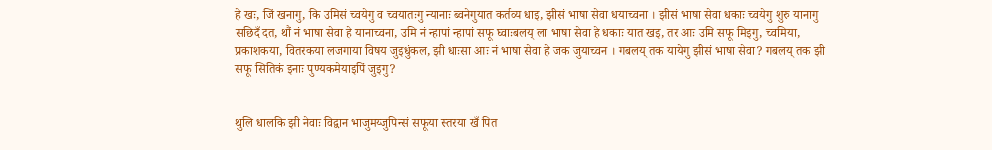हे खः, जिं खनागु, कि उमिसं च्वयेगु व च्वयातःगु न्यानाः ब्वनेगुयात कर्तव्य धाइ, झीसं भाषा सेवा धयाच्वना । झीसं भाषा सेवा धकाः च्वयेगु शुरु यानागु सछिदँ दत, थौं नं भाषा सेवा हे यानाच्वना, उमि नं न्हापां न्हापां सफू घ्वाःबलय् ला भाषा सेवा हे धकाः यात खइ, तर आः उमि सफू मिइगु, च्वमिया, प्रकाशकया, वितरकया लजगाया विषय जुइधुंकल, झी धाःसा आः नं भाषा सेवा हे जक जुयाच्वन । गबलय् तक यायेगु झीसं भाषा सेवा? गबलय् तक झी सफू सितिकं इनाः पुण्यकमेयाइपिं जुइगु?


थुलि धालकि झी नेवाः विद्वान भाजुमय्जुपिन्सं सफूया स्तरया खँ पित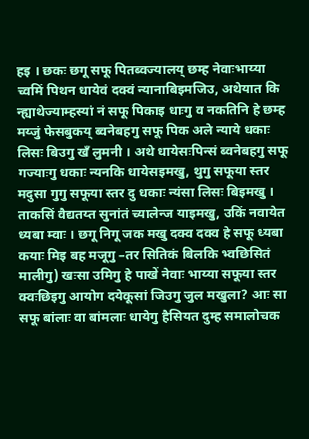हइ । छकः छगू सफू पितब्वज्यालय् छम्ह नेवाःभाय्या च्वमिं पिथन धायेवं दक्वं न्यानाबिइमजिउ, अथेयात कि न्ह्याथेज्याम्हस्यां नं सफू पिकाइ धाःगु व नकतिनि हे छम्ह मय्जुं फेसबुकय् ब्वनेबहगु सफू पिक अले न्याये धकाः लिसः बिउगु खँ लुमनी । अथे धायेसःपिन्सं ब्वनेबहगु सफू गज्याःगु धकाः न्यनकि धायेसइमखु, थुगु सफूया स्तर मदुसा गुगु सफूया स्तर दु धकाः न्यंसा लिसः बिइमखु । ताकसिं वैद्यतय्त सुनांतं च्यालेन्ज याइमखु, उकिं नवायेत ध्यबा म्वाः । छगू निगू जक मखु दक्व दक्व हे सफू ध्यबा कयाः मिइ बह मजूगु –तर सितिकं बिलकि भ्वछिसितं मालीगु) खःसा उमिगु हे पाखें नेवाः भाय्या सफूया स्तर क्वःछिइगु आयोग दयेकूसां जिउगु जुल मखुला? आः सा सफू बांलाः वा बांमलाः धायेगु हैसियत दुम्ह समालोचक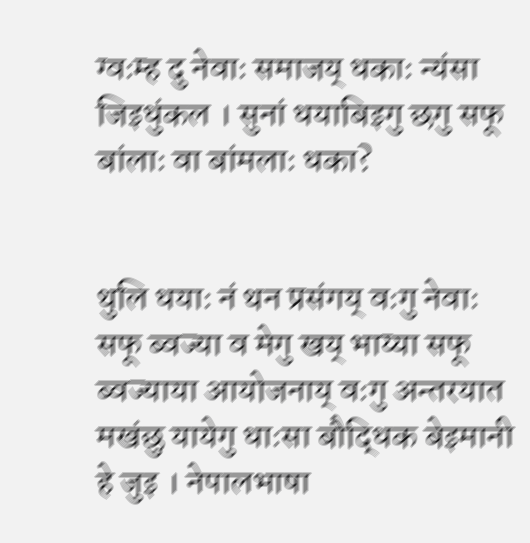ग्वःम्ह दु नेवाः समाजय् धकाः न्यंसा जिइधुंकल । सुनां धयाबिइगु छगु सफू बांलाः वा बांमलाः धका?


थुलि धयाः नं थन प्रसंगय् वःगु नेवाः सफू ब्वज्या व मेगु खय् भाय्या सफू ब्वज्याया आयोजनाय् वःगु अन्तरयात मखंछु यायेगु धाःसा बौद्धिक बेइमानी हे जुइ । नेपालभाषा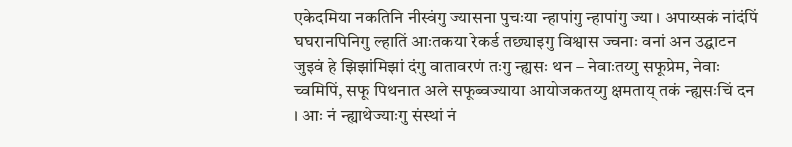एकेदमिया नकतिनि नीस्वंगु ज्यासना पुचःया न्हापांगु न्हापांगु ज्या । अपाय्सकं नांदंपिं घघरानपिनिगु ल्हातिं आःतकया रेकर्ड तछ्याइगु विश्वास ज्वनाः वनां अन उद्घाटन जुइवं हे झिझांमिझां दंगु वातावरणं तःगु न्ह्यसः थन – नेवाःतय्गु सफूप्रेम, नेवाः च्वमिपिं, सफू पिथनात अले सफूब्वज्याया आयोजकतय्गु क्षमताय् तकं न्ह्यसःचिं दन । आः नं न्ह्याथेज्याःगु संस्थां नं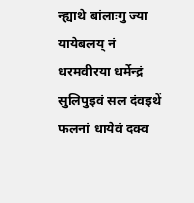न्ह्याथे बांलाःगु ज्या यायेबलय् नं धरमवीरया धर्मेन्द्रं सुलिपुइवं सल दंवइथें फलनां धायेवं दक्व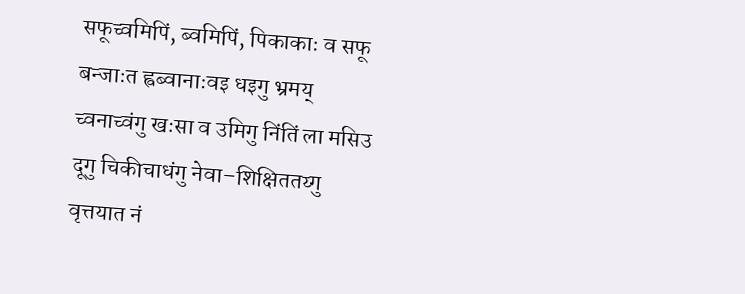सफूच्वमिपिं, ब्वमिपिं, पिकाकाः व सफू बन्जाःत ह्वब्वानाःवइ धइगु भ्रमय् च्वनाच्वंगु खःसा व उमिगु निंतिं ला मसिउ दूगु चिकीचाधंगु नेवा–शिक्षिततय्गु वृत्तयात नं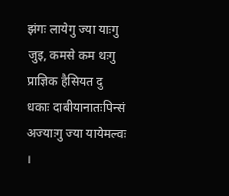झंगः लायेगु ज्या याःगु जुइ, कमसे कम थःगु प्राज्ञिक हैसियत दु धकाः दाबीयानातःपिन्सं अज्याःगु ज्या यायेमल्वः ।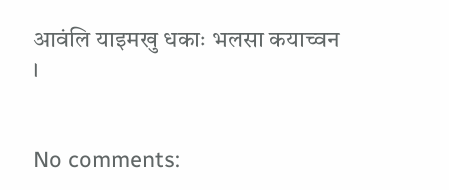आवंलि याइमखु धकाः भलसा कयाच्वन ।


No comments: